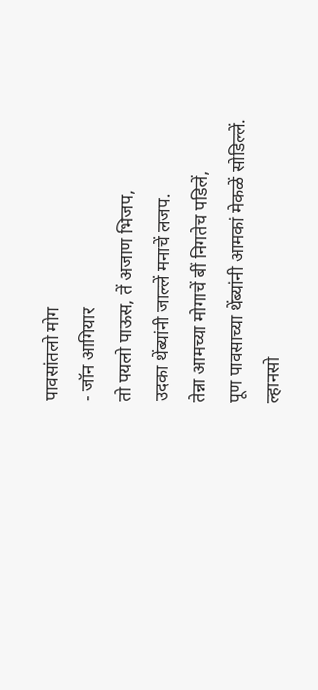पावसांतलो मोग
- जॉन आगियार
तो पयलो पाऊस, तें अजाण भिजप,
उदका थेंब्यांनी जाल्लें मनाचें लजप.
तेन्ना आमच्या मोगाचें बीं निगतेच पडिलें,
पूण पावसाच्या थेंब्यांनी आमकां मेकळें सोडिल्लें.
ल्हानसो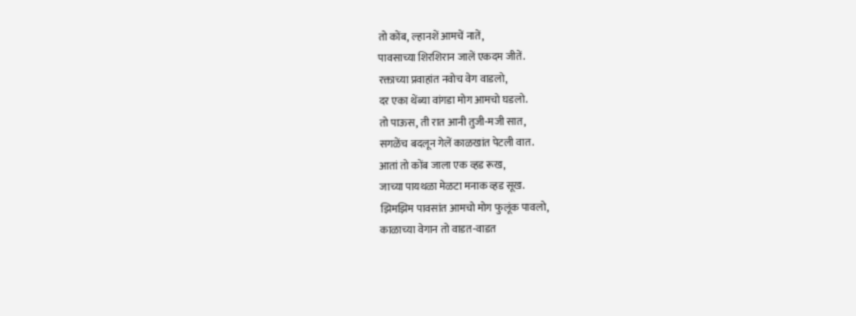तो कोंब, ल्हानशें आमचें नातें,
पावसाच्या शिरशिरान जालें एकदम जीतें.
रक्ताच्या प्रवाहांत नवोच वेग वाडलो,
दर एका थेंब्या वांगडा मोग आमचो घडलो.
तो पाऊस, ती रात आनी तुजी-मजी सात,
सगळेंच बदलून गेलें काळखांत पेटली वात.
आतां तो कोंब जाला एक व्हड रूख,
जाच्या पायथळा मेळटा मनाक व्हड सूख.
झिमझिम पावसांत आमचो मोग फुलूंक पावलो,
काळाच्या वेगान तो वाडत-वाडत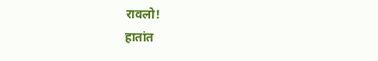रावलो!
हातांत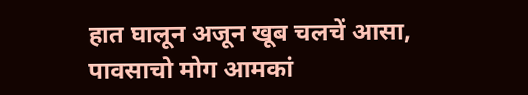हात घालून अजून खूब चलचें आसा,
पावसाचो मोग आमकां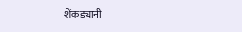शेंकड्यानी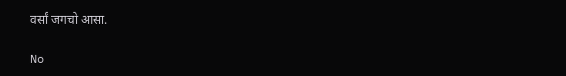वर्सां जगचो आसा.

No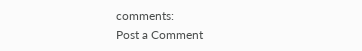comments:
Post a Comment